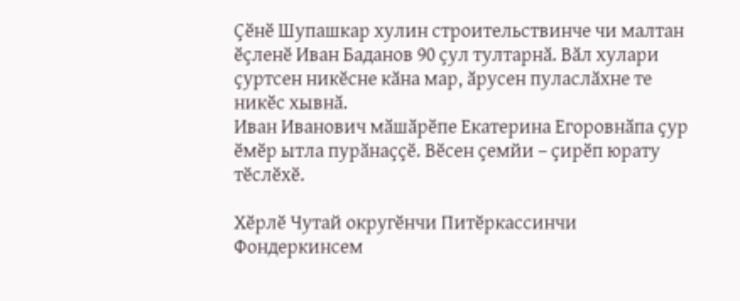Ҫӗнӗ Шупашкар хулин строительствинче чи малтан ӗҫленӗ Иван Баданов 90 ҫул тултарнӑ. Вӑл хулари ҫуртсен никӗсне кӑна мар, ӑрусен пуласлӑхне те никӗс хывнӑ.
Иван Иванович мӑшӑрӗпе Екатерина Егоровнӑпа ҫур ӗмӗр ытла пурӑнаҫҫӗ. Вӗсен ҫемйи – ҫирӗп юрату тӗслӗхӗ.

Хӗрлӗ Чутай округӗнчи Питӗркассинчи Фондеркинсем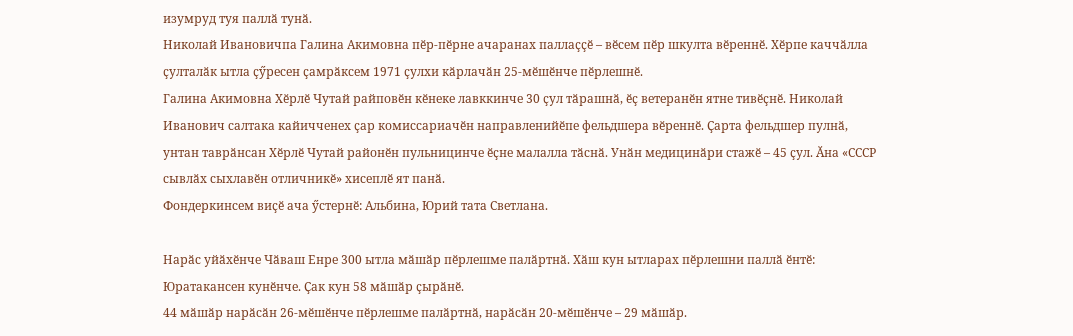изумруд туя паллӑ тунӑ.
Николай Ивановичпа Галина Акимовна пӗр-пӗрне ачаранах паллаҫҫӗ – вӗсем пӗр шкулта вӗреннӗ. Хӗрпе каччӑлла ҫулталӑк ытла ҫӳресен ҫамрӑксем 1971 ҫулхи кӑрлачӑн 25-мӗшӗнче пӗрлешнӗ.
Галина Акимовна Хӗрлӗ Чутай райповӗн кӗнеке лавккинче 30 ҫул тӑрашнӑ, ӗҫ ветеранӗн ятне тивӗҫнӗ. Николай Иванович салтака кайичченех ҫар комиссариачӗн направленийӗпе фельдшера вӗреннӗ. Ҫарта фельдшер пулнӑ, унтан таврӑнсан Хӗрлӗ Чутай районӗн пульницинче ӗҫне малалла тӑснӑ. Унӑн медицинӑри стажӗ – 45 ҫул. Ӑна «СССР сывлӑх сыхлавӗн отличникӗ» хисеплӗ ят панӑ.
Фондеркинсем виҫӗ ача ӳстернӗ: Альбина, Юрий тата Светлана.

Нарӑс уйӑхӗнче Чӑваш Енре 300 ытла мӑшӑр пӗрлешме палӑртнӑ. Хӑш кун ытларах пӗрлешни паллӑ ӗнтӗ: Юратакансен кунӗнче. Ҫак кун 58 мӑшӑр ҫырӑнӗ.
44 мӑшӑр нарӑсӑн 26-мӗшӗнче пӗрлешме палӑртнӑ, нарӑсӑн 20-мӗшӗнче – 29 мӑшӑр.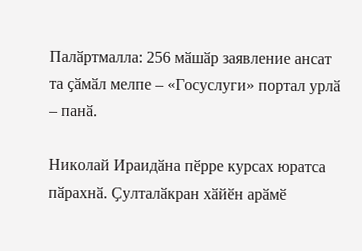Палӑртмалла: 256 мӑшӑр заявление ансат та ҫӑмӑл мелпе – «Госуслуги» портал урлӑ – панӑ.

Николай Ираидӑна пӗрре курсах юратса пӑрахнӑ. Ҫулталӑкран хӑйӗн арӑмӗ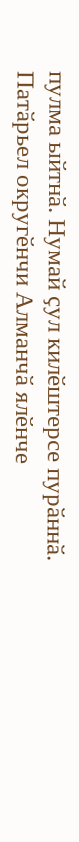пулма ыйтнӑ. Нумай ҫул килӗштерсе пурӑннӑ.
Патӑрьел округӗнчи Алманчӑ ялӗнче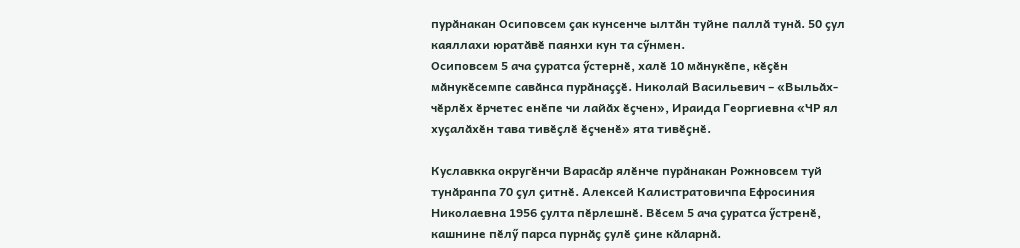пурӑнакан Осиповсем ҫак кунсенче ылтӑн туйне паллӑ тунӑ. 50 ҫул каяллахи юратӑвӗ паянхи кун та сӳнмен.
Осиповсем 5 ача ҫуратса ӳстернӗ, халӗ 10 мӑнукӗпе, кӗҫӗн мӑнукӗсемпе савӑнса пурӑнаҫҫӗ. Николай Васильевич – «Выльӑх-чӗрлӗх ӗрчетес енӗпе чи лайӑх ӗҫчен», Ираида Георгиевна «ЧР ял хуҫалӑхӗн тава тивӗҫлӗ ӗҫченӗ» ята тивӗҫнӗ.

Куславкка округӗнчи Варасӑр ялӗнче пурӑнакан Рожновсем туй тунӑранпа 70 ҫул ҫитнӗ. Алексей Калистратовичпа Ефросиния Николаевна 1956 ҫулта пӗрлешнӗ. Вӗсем 5 ача ҫуратса ӳстренӗ, кашнине пӗлӳ парса пурнӑҫ ҫулӗ ҫине кӑларнӑ.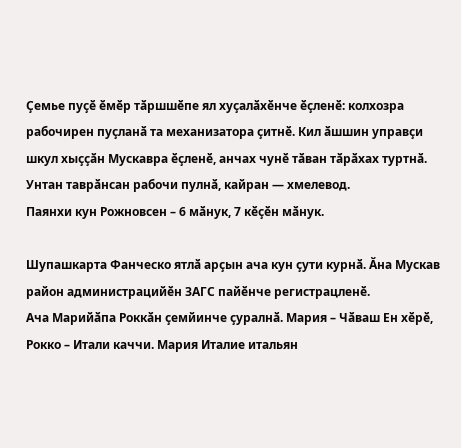Ҫемье пуҫӗ ӗмӗр тӑршшӗпе ял хуҫалӑхӗнче ӗҫленӗ: колхозра рабочирен пуҫланӑ та механизатора ҫитнӗ. Кил ӑшшин управҫи шкул хыҫҫӑн Мускавра ӗҫленӗ, анчах чунӗ тӑван тӑрӑхах туртнӑ. Унтан таврӑнсан рабочи пулнӑ, кайран — хмелевод.
Паянхи кун Рожновсен – 6 мӑнук, 7 кӗҫӗн мӑнук.

Шупашкарта Фанческо ятлӑ арҫын ача кун ҫути курнӑ. Ӑна Мускав район администрацийӗн ЗАГС пайӗнче регистрацленӗ.
Ача Марийӑпа Роккӑн ҫемйинче ҫуралнӑ. Мария – Чӑваш Ен хӗрӗ, Рокко – Итали каччи. Мария Италие итальян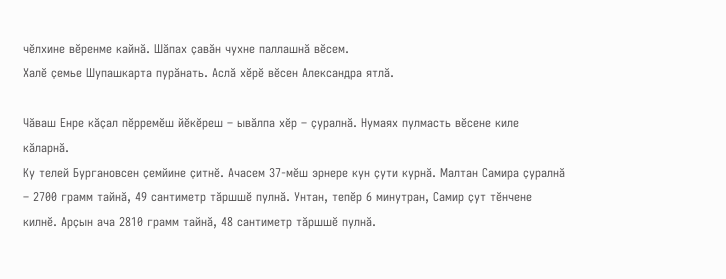чӗлхине вӗренме кайнӑ. Шӑпах ҫавӑн чухне паллашнӑ вӗсем.
Халӗ ҫемье Шупашкарта пурӑнать. Аслӑ хӗрӗ вӗсен Александра ятлӑ.

Чӑваш Енре кӑҫал пӗрремӗш йӗкӗреш – ывӑлпа хӗр – ҫуралнӑ. Нумаях пулмасть вӗсене киле кӑларнӑ.
Ку телей Бургановсен ҫемйине ҫитнӗ. Ачасем 37-мӗш эрнере кун ҫути курнӑ. Малтан Самира ҫуралнӑ – 2700 грамм тайнӑ, 49 сантиметр тӑршшӗ пулнӑ. Унтан, тепӗр 6 минутран, Самир ҫут тӗнчене килнӗ. Арҫын ача 2810 грамм тайнӑ, 48 сантиметр тӑршшӗ пулнӑ.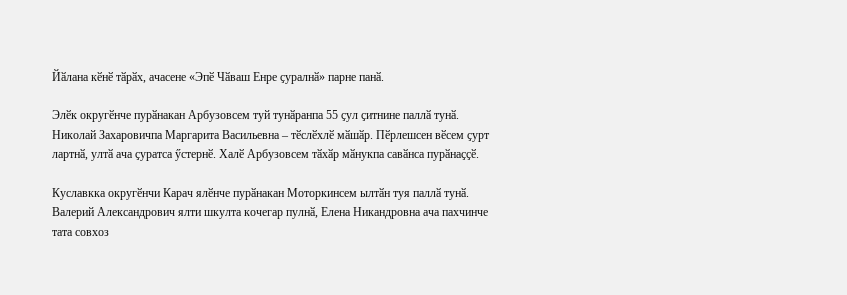Йӑлана кӗнӗ тӑрӑх, ачасене «Эпӗ Чӑваш Енре ҫуралнӑ» парне панӑ.

Элӗк округӗнче пурӑнакан Арбузовсем туй тунӑранпа 55 ҫул ҫитнине паллӑ тунӑ.
Николай Захаровичпа Маргарита Васильевна – тӗслӗхлӗ мӑшӑр. Пӗрлешсен вӗсем ҫурт лартнӑ, ултӑ ача ҫуратса ӳстернӗ. Халӗ Арбузовсем тӑхӑр мӑнукпа савӑнса пурӑнаҫҫӗ.

Куславкка округӗнчи Карач ялӗнче пурӑнакан Моторкинсем ылтӑн туя паллӑ тунӑ.
Валерий Александрович ялти шкулта кочегар пулнӑ, Елена Никандровна ача пахчинче тата совхоз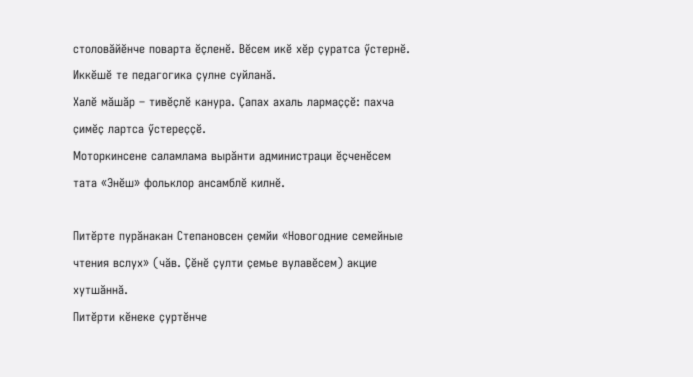столовӑйӗнче поварта ӗҫленӗ. Вӗсем икӗ хӗр ҫуратса ӳстернӗ. Иккӗшӗ те педагогика ҫулне суйланӑ.
Халӗ мӑшӑр – тивӗҫлӗ канура. Ҫапах ахаль лармаҫҫӗ: пахча ҫимӗҫ лартса ӳстереҫҫӗ.
Моторкинсене саламлама вырӑнти администраци ӗҫченӗсем тата «Энӗш» фольклор ансамблӗ килнӗ.

Питӗрте пурӑнакан Степановсен ҫемйи «Новогодние семейные чтения вслух» (чӑв. Ҫӗнӗ ҫулти ҫемье вулавӗсем) акцие хутшӑннӑ.
Питӗрти кӗнеке ҫуртӗнче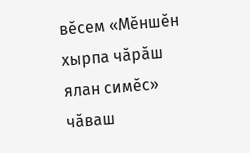вӗсем «Мӗншӗн хырпа чӑрӑш ялан симӗс» чӑваш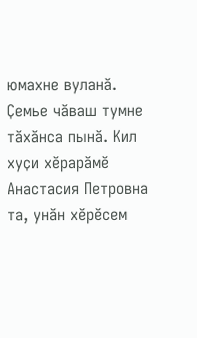юмахне вуланӑ.
Ҫемье чӑваш тумне тӑхӑнса пынӑ. Кил хуҫи хӗрарӑмӗ Анастасия Петровна та, унӑн хӗрӗсем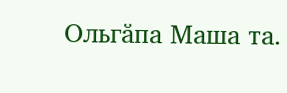Ольгӑпа Маша та.